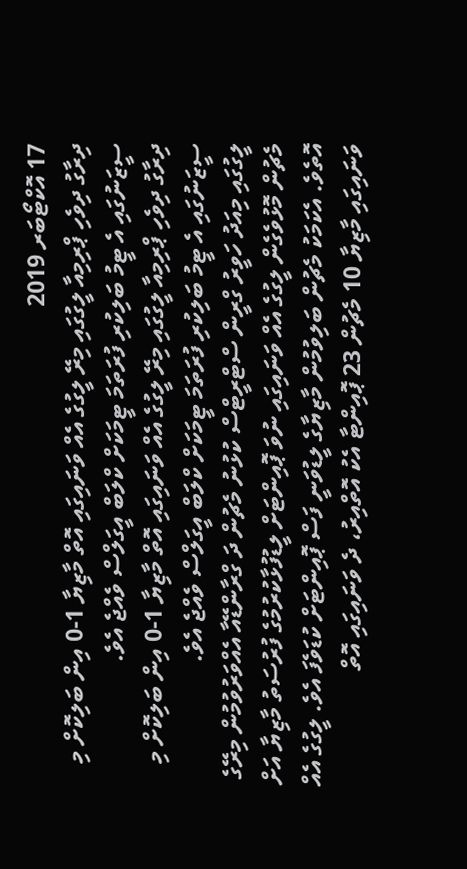17 އޮކްޓޯބަރ 2019
ދިރާގު ދިވެހި ޕްރިމިއާ ލީގުގައި މިރޭ ލީގުގެ އެއް ވަނައިގައި އޮތް މާޒިޔާ 1-0 އިން ބަލިކޮށް މި ސީޒަނުގައި އެ ޓީމު ބަލިކުރި ފުރަތަމަ ޓީމަކަށް ކްލަބް އީގަލްސް ވެއްޖެ އެވެ.
ދިރާގު ދިވެހި ޕްރިމިއާ ލީގުގައި މިރޭ ލީގުގެ އެއް ވަނައިގައި އޮތް މާޒިޔާ 1-0 އިން ބަލިކޮށް މި ސީޒަނުގައި އެ ޓީމު ބަލިކުރި ފުރަތަމަ ޓީމަކަށް ކްލަބް އީގަލްސް ވެއްޖެ އެވެ.
ލީގުގައި މިއަދު ހަވީރު ގްރީން ސްޓްރީޓްސް ކުޅުނު މެޗުން ދަ ގްރާންޑޭއާ އެއްވަރުވުމުން މިރޭގެ މެޗުން މޮޅުވެގެން ލީގުގެ އެއް ވަނައިގައި ނުވަ ޕޮއިންޓަށް ލީޑުފުޅާކުރުމުގެ ފުރުސަތު މާޒިޔާ އަށް އޮތެވެ. އެކަމަކު މެޗުން ބަލިވުމުން މާޒިޔާގެ ލީޑުވަނީ ފަސް ޕޮއިންޓަށް ކުޑަވެފަ އެވެ. ލީގުގެ އެއް ވަނައިގައި މާޒިޔާ 10 މެޗުން 23 ޕޮއިންޓާ އެކު އޮތްއިރު، ދެ ވަނައިގައި އޮތް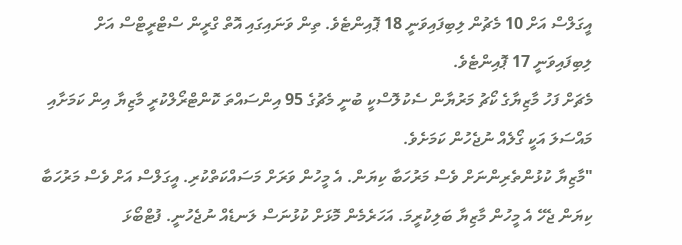އީގަލްސް އަށް 10 މެޗުން ލިބިފައިވަނީ 18 ޕޮއިންޓެވެ. ތިން ވަނައިގައި އޮތް ގްރީން ސްޓްރީޓްސް އަށް ލިބިފައިވަނީ 17 ޕޮއިންޓެވެ.
މެޗަށް ފަހު މާޒިޔާގެ ކޯޗު މަރުޔާން ސެކުލޮސްކީ ބުނީ މެޗުގެ 95 އިންސައްތަ ކޮންޓްރޯލްކުރީ މާޒިޔާ އިން ކަމަށާއި މައްސަލަ އަކީ ގޯލެއް ނުޖެހުން ކަމަށެވެ.
"މާޒިޔާ ކުޅުންތެރިންނަށް ވެސް މަރުހަބާ ކިޔަން. އެ މީހުން ވަރަށް މަސައްކަތްކުރި. އީގަލްސް އަށް ވެސް މަރުހަބާ ކިޔަން ޖެހޭ އެ މީހުން މާޒިޔާ ބަލިކުރީމަ. އަހަރެމެން މޮޅަށް ކުޅުނަސް ލަނޑެއް ނުޖެހުނީ. ފުޓްބޯޅަ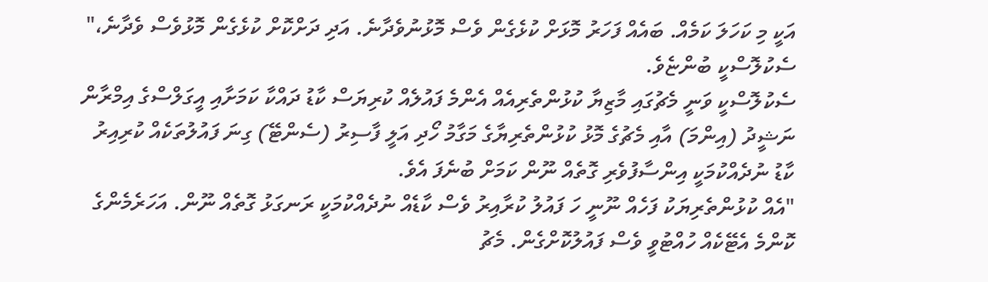އަކީ މި ކަހަލަ ކަމެއް. ބައެއް ފަހަރު މޮޅަށް ކުޅެގެން ވެސް މޮޅުނުވެދާނެ. އަދި ދަށްކޮށް ކުޅެގެން މޮޅުވެސް ވެދާނެ،" ސެކުލޮސްކީ ބުންޏެވެ.
ސެކުލޮސްކީ ވަނީ މެޗުގައި މާޒިޔާ ކުޅުންތެރިއެއް އެންމެ ފައުލެއް ކުރިޔަސް ކާޑު ދައްކާ ކަމަށާއި އީގަލްސްގެ އިމްރާން ނަޝީދު (އިންމަ) އާއި މެޗުގެ މޮޅު ކުޅުންތެރިޔާގެ މަގާމު ހޯދި އަލީ ފާސިރު (ސެންޓޭ) ގިނަ ފައުލުތަކެއް ކުރިއިރު ކާޑު ނުދެއްކުމަކީ އިންސާފުވެރި ގޮތެއް ނޫން ކަމަށް ބުނެފަ އެވެ.
"އެއް ކުޅުންތެރިޔަކު ފަހެއް ނޫނީ ހަ ފައުލު ކުރާއިރު ވެސް ކާޑެއް ނުދެއްކުމަކީ ރަނގަޅު ގޮތެއް ނޫން. އަހަރެމެންގެ ކޮންމެ އެޓޭކެއް ހުއްޓުވީ ވެސް ފައުލުކޮށްގެން. މެޗު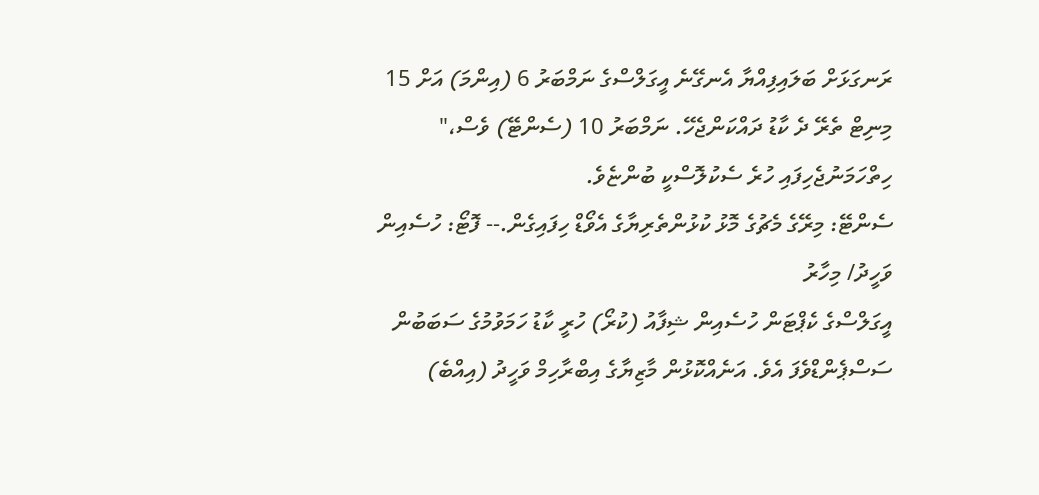ރަނގަޅަށް ބަލައިފިއްޔާ އެނގޭނެ އީގަލްސްގެ ނަމްބަރު 6 (އިންމަ) އަށް 15 މިނިޓް ތެރޭ ދެ ކާޑު ދައްކަންޖެހޭ. ނަމްބަރު 10 (ސެންޓޭ) ވެސް،" ހިތްހަމަނުޖެހިފައި ހުރެ ސެކުލޮސްކީ ބުންޏެވެ.
ސެންޓޭ: މިރޭގެ މެޗުގެ މޮޅު ކުޅުންތެރިޔާގެ އެވޯޑް ހިފައިގެން.-- ފޮޓޯ: ހުސެއިން ވަހީދު/ މިހާރު
އީގަލްސްގެ ކެޕްޓަން ހުސެއިން ޝިފާއު (ކުރޯ) ހުރީ ކާޑު ހަމަވުމުގެ ސަބަބުން ސަސްޕެންޑްވެފަ އެވެ. އަނެއްކޮޅުން މާޒިޔާގެ އިބްރާހިމް ވަހީދު (އިއްބެ)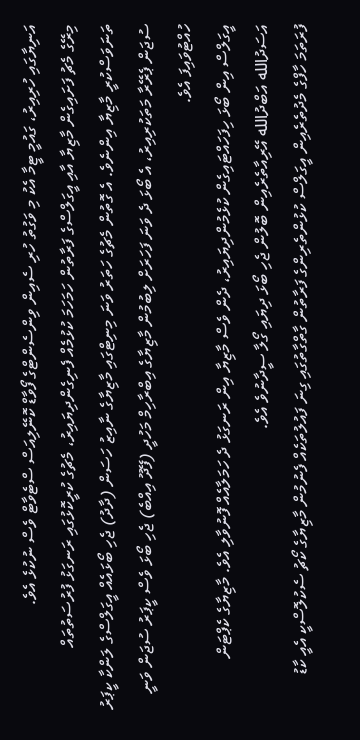އަނިޔާގައި ހުރިއިރު، ގައުމީ ޓީމާ އެކު މި ވަގުތު ހުރި ސެއިން ވިންސެންޓްގެ ފޯވާޑް ކޮނޭލިއަސް ސްޓެވާޓް ވެސް ނުކުޅެ އެވެ.
މިރޭގެ މެޗު ފަށައިގެން މާޒިޔާ އާއި އީގަލްސްގެ ފަރާތުން ހަމަހަމަ ކުޅުމެއް ފެނިގެންދިޔައިރު، މެޗުގެ ކުރީކޮޅުގައި ރަނގަޅު ފުރުސަތުތައް ތަނަވަސްކުރީ މާޒިޔާ އިންނެވެ. އެ ގޮތުން މެޗުގެ ހަތަރު ވަނަ މިނިޓްގައި މާޒިޔާގެ ނާއިޒު ހަސަން (ދާދު) ޖެހި ބޯޅައެއް އީގަލްސްގެ ލަންކާ ކީޕަރު ސުޖަން ޕެރޭރާ މަތަކުރިއިރު، އެ ބޯޅަ ދެ ވަނަ ފަހަރަށް ލިބުމުން މާޒިޔާގެ އިބްރާހިމް މަހުދީ (ފޭދޫ އިއްބެ) ޖެހި ބޯޅަ ވެސް ކީޕަރު ސުޖަން ވަނީ ހުއްޓުވައިފަ އެވެ.
އީގަލްސް އިން ބޯޅަ ހިފަހައްޓައިގެން ކުޅެމުންދިޔައިރު، ދެން ވެސް މާޒިޔާ އިން ރަނގަޅު ދެ ހަމަލާއެއް ފޮނުވާލި އެވެ. މާޒިޔާގެ ކެޕްޓަން އަސަދުالله އަބްދުالله އޭރިއާތެރެއިން ބޮލުން ޖެހި ބޯޅަ ދިޔައި ގޯލާ ސީދާނުވެ އެވެ.
ފުރަތަމަ ހާފްގެ މެދުތެރެއިން އީގަލްސް ކުޅުންތެރިންގެ ފަރާތުން ގާތްގާތުގައި ގިނަ ފައުލުތަކެއް ފެނުމުން މާޒިޔާގެ ކޯޗު ސެކުލޮސްކީ އެއީ ކާޑު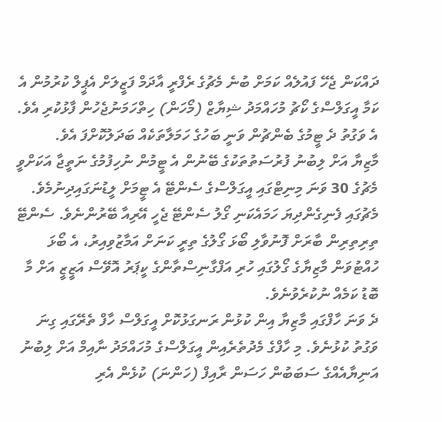ދައްކަން ޖެހޭ ފައުލެއް ކަމަށް ބުނެ މެޗުގެ ރެފްރީ އާދަމް ފަޒީލަށް އެޕީލް ކުރުމުން އެ ކަމާ އީގަލްސްގެ ކޯޗު މުހައްމަދު ޝިޔާޒް (މޯހަން) ހިތްހަމަނުޖެހުން ފާޅުކުރި އެވެ. އެ ވަގުތު ދެ ޓީމުގެ ބެންޗުން ވަނީ ބަހުގެ ހަމަލާތަކެއް ބަދަލުކޮށްފަ އެވެ.
މާޒިޔާ އަށް ލިބުނު ފުރުސަތުތަކުގެ ބޭނުން އެ ޓީމުން ނުހިފުމުގެ ނަތީޖާ އަކަށްވީ މެޗުގެ 30 ވަނަ މިނިޓްގައި އީގަލްސްގެ ސެންޓޭ އެ ޓީމަށް ލީޑުނަގައިދިނުމެވެ. މެޗުގައި ފެނިގެންދިޔަ ހަމައެކަނި ގޯލު ސެންޓޭ ޖެހީ އޭރިއާ ބޭރުންނެވެ. ސެންޓޭ ތިރިތިރިން ބާރަށް ފޮނުވާލި ބޯޅަ ގޯލުގެ ތިރީ ކަނަށް އަމާޒުވިއިރު، އެ ބޯޅަ ހުއްޓުވަން މާޒިޔާގެ ގޯލުގައި ހުރި އަފްގާނިސްތާންގެ ކީޕަރު އޮވޭސް އަޒީޒީ އަށް މާ ބޮޑު ކަމެއް ނުކުރެވުނެވެ.
ދެ ވަނަ ހާފްގައި މާޒިޔާ އިން ކުޅުން ރަނގަޅުކޮށް އީގަލްސް ހާފް ތެރޭގައި ގިނަ ވަގުތު ކުޅުނެވެ. މި ހާފްގެ މެދުތެރެއިން އީގަލްސްގެ މުހައްމަދު ނާއިމް އަށް ލިބުނު އަނިޔާއެއްގެ ސަބަބުން ހަސަން ރާއިފް (ހަންނަ) ކުޅެން އެރި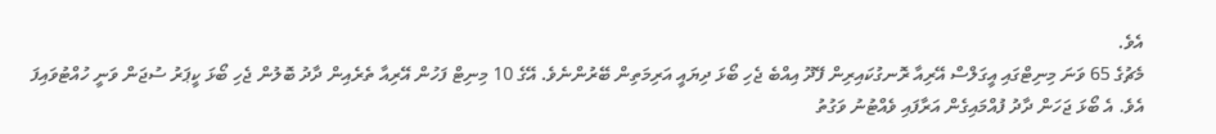އެވެ.
މެޗުގެ 65 ވަނަ މިނިޓްގައި އީގަލްސް އޭރިއާ ރޮނގުކައިރިން ފޭދޫ އިއްބެ ޖެހި ބޯޅަ ދިޔައީ އަރިމަތިން ބޭރުންނެވެ. އޭގެ 10 މިނިޓް ފަހުން އޭރިއާ ތެރެއިން ދާދު ބޮލުން ޖެހި ބޯޅަ ކީޕަރު ސުޖަން ވަނީ ހުއްޓުވައިފަ އެވެ. އެ ބޯޅަ ޖަހަން ދާދު ފުއްމައިގެން އަރާފައި ވެއްޓުނު ވަގުތު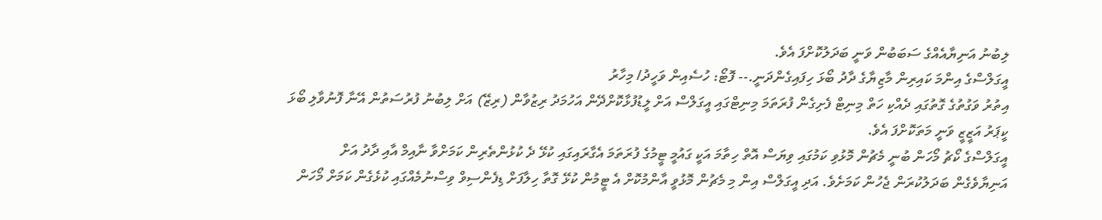ލިބުނު އަނިޔާއެއްގެ ސަބަބުން ވަނީ ބަދަލުކޮށްފަ އެވެ.
އީގަލްސްގެ އިންމަ ކައިރިން މާޒިޔާގެ ދާދު ބޯޅަ ހިފައިގެންދަނީ.-- ފޮޓޯ: ހުސެއިން ވަހީދު/ މިހާރު
އިތުރު ވަގުތުގެ ގޮތުގައި ދެއްކި ހަތް މިނިޓް ފެށިގެން ފުރަތަމަ މިނިޓްގައި އީގަލްސް އަށް ލީޑުފުޅާކޮށްދޭން އަހުމަދު ރިޒުވާން (ރިޒޭ) އަށް ލިބުނު ފުރުސަތުން އޭނާ ފޮނުވާލި ބޯޅަ ކީޕަރު އަޒީޒީ ވަނީ މަތަކޮށްފަ އެވެ.
އީގަލްސްގެ ކޯޗު މޯހަން ބުނީ މެޗުން މޮޅުވި ކަމުގައި ވިޔަސް އޮތް ހިތާމަ އަކީ ގައުމީ ޓީމުގެ ފުރަތަމަ އެގާރައިގައި ކުޅޭ ދެ ކުޅުންތެރިން ކަމަށްވާ ނާއިމް އާއި ދާދު އަށް އަނިޔާވެގެން ބަދަލުކުރަން ޖެހުން ކަމަށެވެ. އަދި އީގަލްސް އިން މި މެޗުން މޮޅުވީ އާންމުކޮށް އެ ޓީމުން ކުޅޭ ގޮތާ ހިލާފަށް ޑިފެންސިވް ވިސްނުމެއްގައި ކުޅެގެން ކަމަށް މޯހަން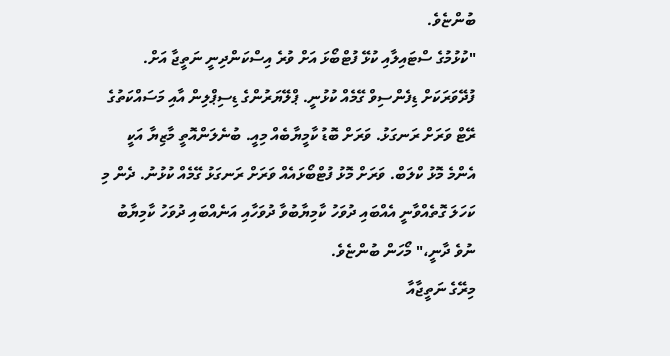ބުންޏެވެ.
"ކުޅުމުގެ ސްޓައިލާއި ކުޅޭ ފުޓްބޯޅަ އަށް ވުރެ އިސްކަންދިނީ ނަތީޖާ އަށް. ފުދޭވަރަކަށް ޑިފެންސިވް ގޭމެއް ކުޅުނީ. ޕްލޭޔަރުންގެ ޑިސިޕްލިން އާއި މަސައްކަތުގެ ރޭޓް ވަރަށް ރަނގަޅު. ވަރަށް ބޮޑު ކާމީޔާބެއް މިއީ. ބުނެލަންއޮތީ މާޒިޔާ އަކީ އެންމެ މޮޅު ކްލަބް. ވަރަށް މޮޅު ފުޓްބޯޅައެއް ވަރަށް ރަނގަޅު ގޭމެއް ކުޅުނު. ދެން މި ކަހަލަ ގޮތެއްވާނީ އެއްބައި ދުވަހު ކާމިޔާބުވާ ދުވަހާއި އަނެއްބައި ދުވަހު ކާމިޔާބު ނުވެ ދާނީ،" މޯހަން ބުންޏެވެ.
މިރޭގެ ނަތީޖާއާ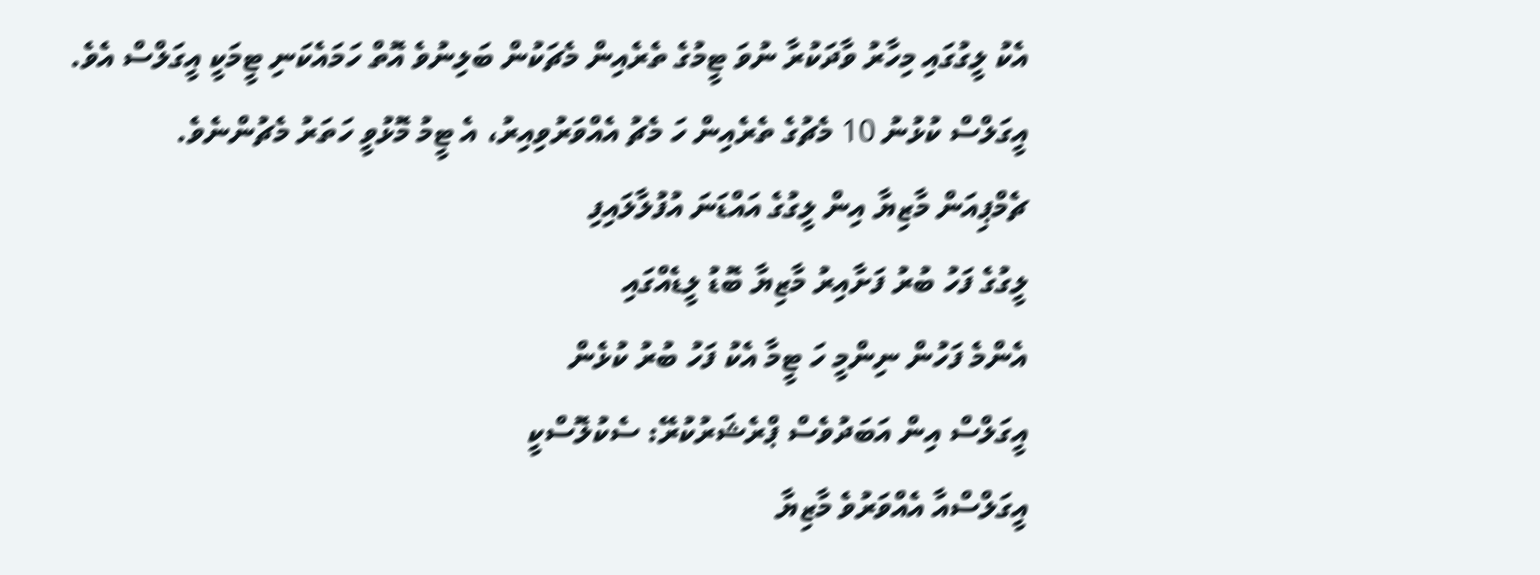އެކު ލީގުގައި މިހާރު ވާދަކުރާ ނުވަ ޓީމުގެ ތެރެއިން މެޗަކުން ބަލިނުވެ އޮތް ހަމައެކަނި ޓީމަކީ އީގަލްސް އެވެ. އީގަލްސް ކުޅުނު 10 މެޗުގެ ތެރެއިން ހަ މެޗު އެއްވަރުވިއިރު، އެ ޓީމު މޮޅުވީ ހަތަރު މެޗުންނެވެ.
ޗެމްޕިއަން މާޒިޔާ އިން ލީގުގެ އައްޑަނަ އުފުލާލައިފި
ލީގުގެ ފަހު ބުރު ފަށާއިރު މާޒިޔާ ބޮޑު ލީޑެއްގައި
އެންމެ ފަހުން ނިންމީ ހަ ޓީމާ އެކު ފަހު ބުރު ކުޅެން
އީގަލްސް އިން އަބަދުވެސް ޕްރެޝަރުކުރޭ: ސެކުލޮސްކީ
އީގަލްސްއާ އެއްވަރުވެ މާޒިޔާ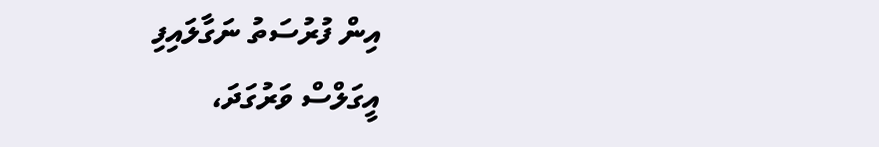އިން ފުރުސަތު ނަގާލައިފި
އީގަލްސް ވަރުގަދަ،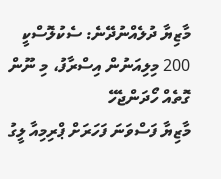މާޒިޔާ ދުލެއްނުދޭނެ: ސެކުލޮސްކީ
200 މިލިއަނުން އިސްރާފު، މި ނޫން ގޮތެއް ހޯދަންޖެހޭ
މާޒިޔާ ފަސްވަނަ ފަހަރަށް ޕްރިމިއާ ލީގު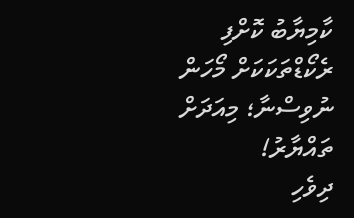ކާމިޔާބު ކޮށްފި
ރެކޯޑްތަކަކަށް މޯހަން ނުވިސްނާ؛ މިއަދަށް ތައްޔާރު!
ދިވެހި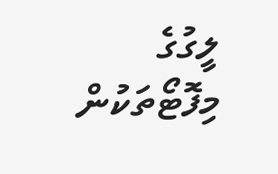ލީގުގެ މިފޮޓޯތަކުން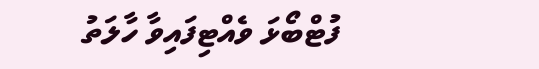ފުޓްބޯޅަ ވެއްޓިފައިވާ ހާލަތު